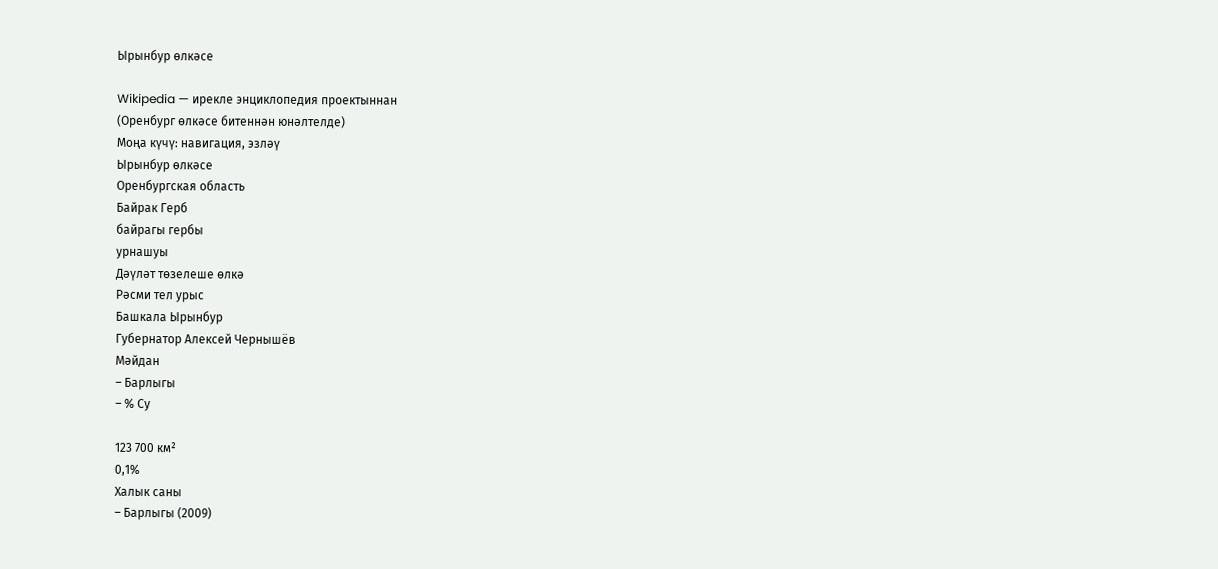Ырынбур өлкәсе

Wikipedia — ирекле энциклопедия проектыннан
(Оренбург өлкәсе битеннән юнәлтелде)
Моңа күчү: навигация, эзләү
Ырынбур өлкәсе
Оренбургская область
Байрак Герб
байрагы гербы
урнашуы
Дәүләт төзелеше өлкә
Рәсми тел урыс
Башкала Ырынбур
Губернатор Алексей Чернышёв
Мәйдан
– Барлыгы
– % Су

123 700 км²
0,1%
Халык саны
– Барлыгы (2009)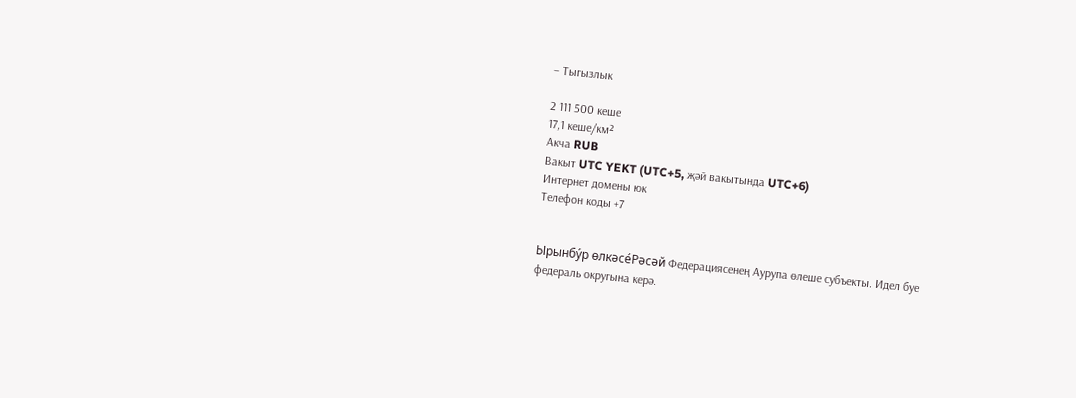– Тыгызлык

2 111 500 кеше
17,1 кеше/км²
Акча RUB
Вакыт UTC YEKT (UTC+5, җәй вакытында UTC+6)
Интернет домены юк
Телефон коды +7


Ырынбу́р өлкәсе́Рәсәй Федерациясенең Аурупа өлеше субъекты. Идел буе федераль округына керә.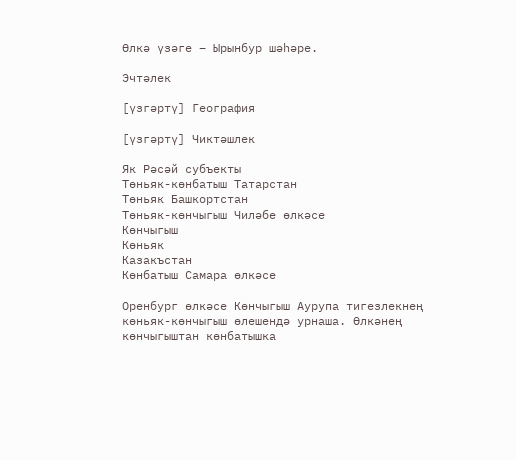Өлкә үзәге – Ырынбур шәһәре.

Эчтәлек

[үзгәртү] География

[үзгәртү] Чиктәшлек

Як Рәсәй субъекты
Төньяк-көнбатыш Татарстан
Төньяк Башкортстан
Төньяк-көнчыгыш Чиләбе өлкәсе
Көнчыгыш
Көньяк
Казакъстан
Көнбатыш Самара өлкәсе

Оренбург өлкәсе Көнчыгыш Аурупа тигезлекнең көньяк-көнчыгыш өлешендә урнаша. Өлкәнең көнчыгыштан көнбатышка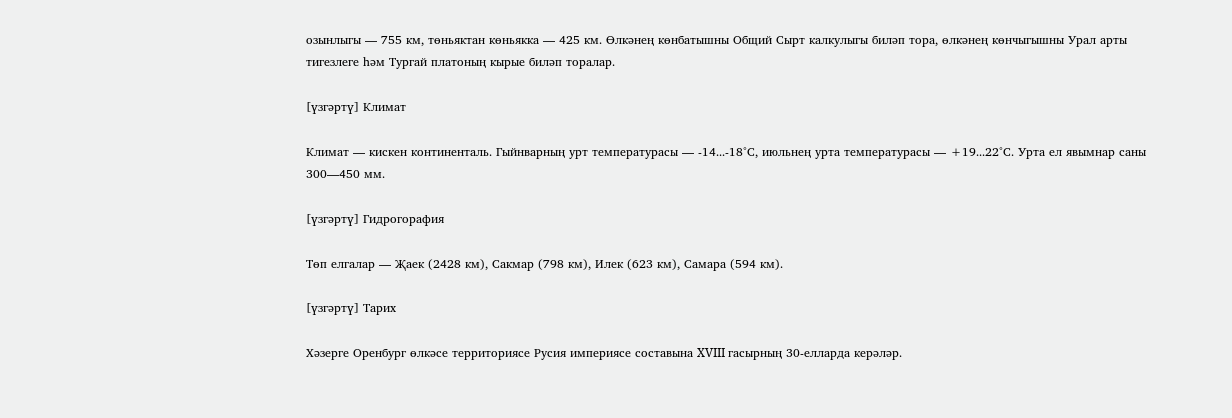озынлыгы — 755 км, төньяктан көньякка — 425 км. Өлкәнең көнбатышны Общий Сырт калкулыгы биләп тора, өлкәнең көнчыгышны Урал арты тигезлеге һәм Тургай платоның кырые биләп торалар.

[үзгәртү] Климат

Климат — кискен континенталь. Гыйнварның урт температурасы — -14...-18°С, июльнең урта температурасы — +19...22°С. Урта ел явымнар саны 300—450 мм.

[үзгәртү] Гидрогорафия

Төп елгалар — Җаек (2428 км), Сакмар (798 км), Илек (623 км), Самара (594 км).

[үзгәртү] Тарих

Хәзерге Оренбург өлкәсе территориясе Русия империясе составына XVIII гасырның 30-елларда керәләр.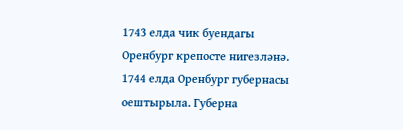1743 елда чик буендагы Оренбург крепосте нигезләнә. 1744 елда Оренбург губернасы оештырыла. Губерна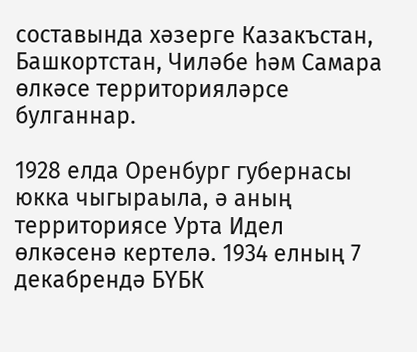составында хәзерге Казакъстан, Башкортстан, Чиләбе һәм Самара өлкәсе территорияләрсе булганнар.

1928 елда Оренбург губернасы юкка чыгыраыла, ә аның территориясе Урта Идел өлкәсенә кертелә. 1934 елның 7 декабрендә БҮБК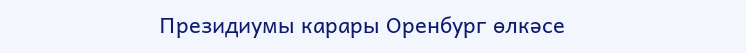Президиумы карары Оренбург өлкәсе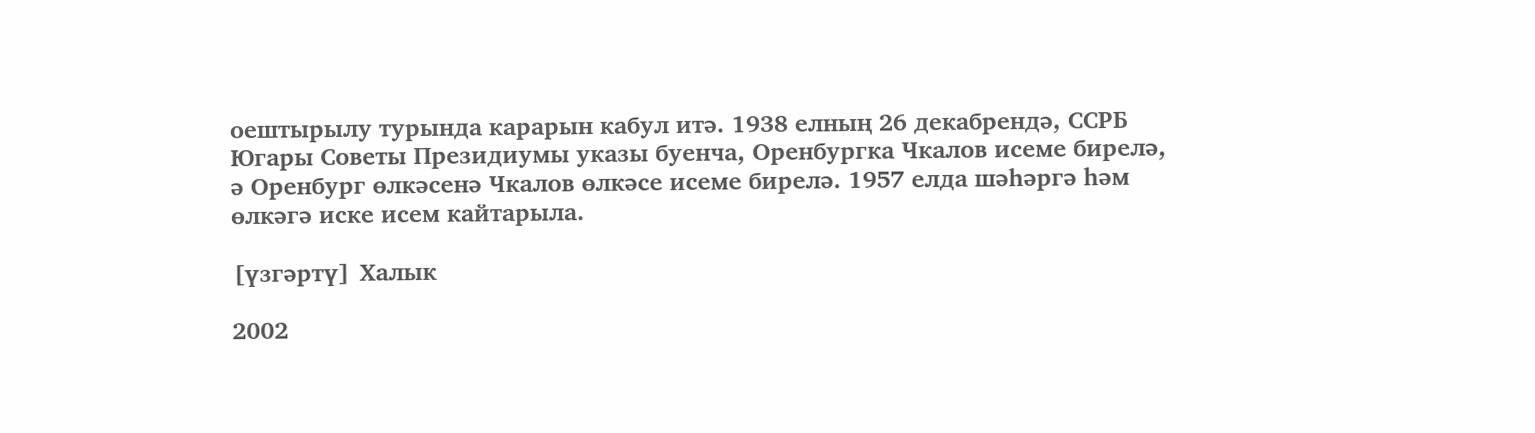оештырылу турында карарын кабул итә. 1938 елның 26 декабрендә, ССРБ Югары Советы Президиумы указы буенча, Оренбургка Чкалов исеме бирелә, ә Оренбург өлкәсенә Чкалов өлкәсе исеме бирелә. 1957 елда шәһәргә һәм өлкәгә иске исем кайтарыла.

[үзгәртү] Халык

2002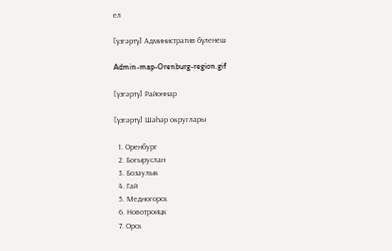ел

[үзгәртү] Административ бүленеш

Admin-map-Orenburg-region.gif

[үзгәртү] Районнар

[үзгәртү] Шәһәр округлары

  1. Оренбург
  2. Богыруслан
  3. Бозаулык
  4. Гай
  5. Медногорск
  6. Новотроицк
  7. Орск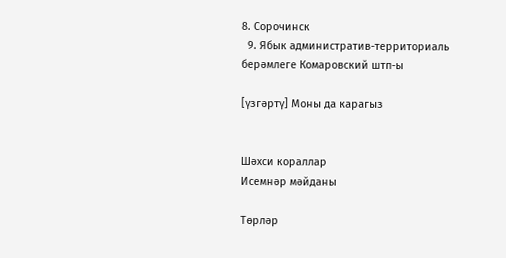8. Сорочинск
  9. Ябык административ-территориаль берәмлеге Комаровский штп-ы

[үзгәртү] Моны да карагыз


Шәхси кораллар
Исемнәр мәйданы

Төрләр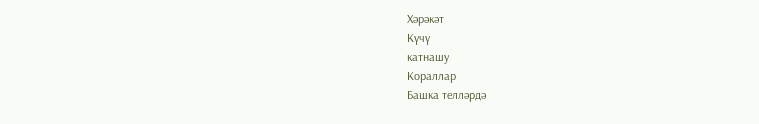Хәрәкәт
Күчү
катнашу
Кораллар
Башка телләрдә